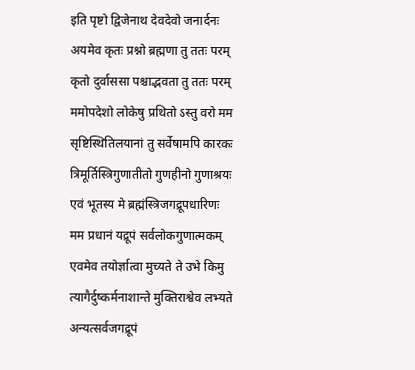इति पृष्टो द्विजेनाथ देवदेवो जनार्दनः
अयमेव कृतः प्रश्नो ब्रह्मणा तु ततः परम्
कृतो दुर्वाससा पश्चाद्भवता तु ततः परम्
ममोपदेशो लोकेषु प्रथितो ऽस्तु वरो मम
सृष्टिस्थितिलयानां तु सर्वेषामपि कारकः
त्रिमूर्तिस्त्रिगुणातीतो गुणहीनो गुणाश्रयः
एवं भूतस्य मे ब्रह्मंस्त्रिजगद्रूपधारिणः
मम प्रधानं यद्रूपं सर्वलोकगुणात्मकम्
एवमेव तयोर्ज्ञात्वा मुच्यते ते उभे किमु
त्यागैर्दुष्कर्मनाशान्ते मुक्तिराश्वेव लभ्यते
अन्यत्सर्वजगद्रूपं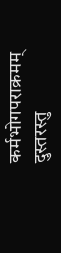कर्मभोगपराक्रमम्
दुस्तरस्तु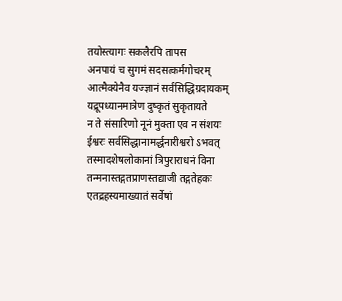तयोस्त्यागः सकलैरपि तापस
अनपायं च सुगमं सदसत्कर्मगोचरम्
आत्मैक्येनैव यज्ज्ञानं सर्वसिद्धिग्रदायकम्
यद्रूपध्यानमात्रेण दुष्कृतं सुकृतायते
न ते संसारिणो नूनं मुक्ता एव न संशयः
ईश्वरः सर्वसिद्धानामर्द्धनारीश्वरो ऽभवत्
तस्मादशेषलोकानां त्रिपुराराधनं विना
तन्मनास्तद्गतप्राणस्तद्याजी तद्गतेहकः
एतद्रहस्यमाख्यातं सर्वेषां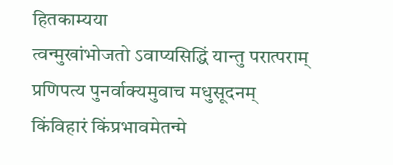हितकाम्यया
त्वन्मुखांभोजतो ऽवाप्यसिद्धिं यान्तु परात्पराम्
प्रणिपत्य पुनर्वाक्यमुवाच मधुसूदनम्
किंविहारं किंप्रभावमेतन्मे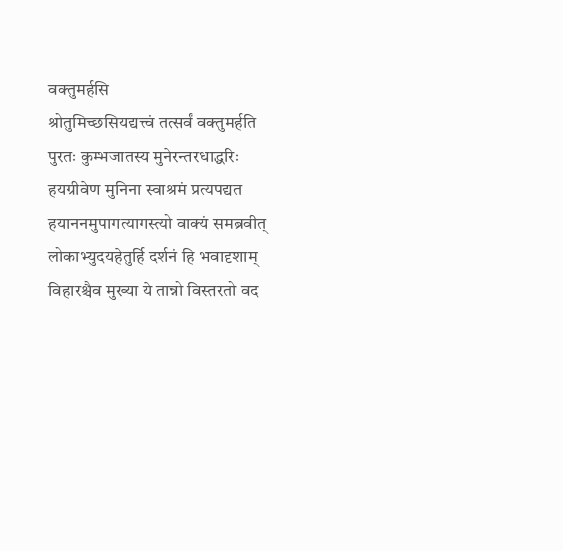वक्तुमर्हसि
श्रोतुमिच्छसियद्यत्त्वं तत्सर्वं वक्तुमर्हति
पुरतः कुम्भजातस्य मुनेरन्तरधाद्धरिः
हयग्रीवेण मुनिना स्वाश्रमं प्रत्यपद्यत
हयाननमुपागत्यागस्त्यो वाक्यं समब्रवीत्
लोकाभ्युदयहेतुर्हि दर्शनं हि भवादृशाम्
विहारश्चैव मुख्या ये तान्नो विस्तरतो वद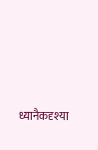ध्यानैकदृश्या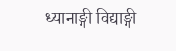ध्यानाङ्गी विद्याङ्गी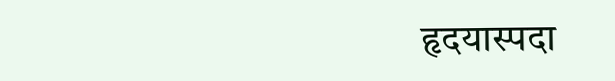हृदयास्पदा